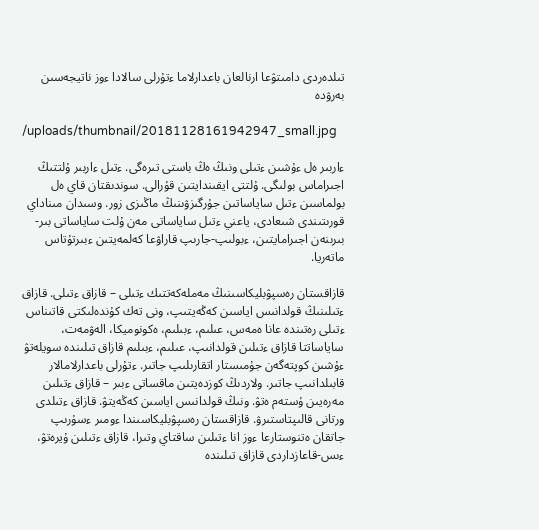تىلدەردى دامىتۋعا ارنالعان باعدارلاما ءتۇرلى سالادا ءوز ناتيجەسىن بەرۋدە

/uploads/thumbnail/20181128161942947_small.jpg

ءاربىر ەل ءۇشىن ءتىلى ونىڭ ەڭ باستى تىرەگى. ءتىل ءاربىر ۇلتتىڭ اجىراماس بولىگى. ۇلتتى ايقىندايتىن قۇرالى. سوندىقتان قاي ەل بولماسىن ءتىل ساياساتىن جۇرگىزۋىنىڭ ماڭىزى زور. وسىدان مىناداي قورىتىندى شىعادى، ياعني ءتىل ساياساتى مەن ۇلت ساياساتى بىر-بىرىنەن اجىرامايتىن، ءبولىپ-جارىپ قاراۋعا كەلمەيتىن ءبىرتۇتاس ماتەريا.

قازاقستان رەسپۋبليكاسىنىڭ مەملەكەتتىك ءتىلى – قازاق ءتىلى. قازاق ءتىلىنىڭ قولدانىس اياسىن كەڭەيتىپ، ونى تەك كۇندەلىكتى قاتىناس ءتىلى رەتىندە عانا ەمەس، عىلىم، ءبىلىم، ەكونوميكا، الەۋمەت، ساياساتتا قازاق ءتىلىن قولدانىپ، عىلىم، ءبىلىم قازاق تىلىندە سويلەتۋ ءۇشىن كوپتەگەن جۇمىستار اتقارىلىپ جاتىر. ءتۇرلى باعدارلامالار قابىلدانىپ جاتىر. ولاردىڭ كوزدەيتىن ماقساتى ءبىر – قازاق ءتىلىن مەرەيىن ۇستەم ەتۋ. ونىڭ قولدانىس اياسىن كەڭەيتۋ. قازاق ءتىلدى ورتانى قالىپتاستىرۋ. قازاقستان رەسپۋبليكاسىندا ءومىر ءسۇرىپ جاتقان ەتنوستارعا ءوز انا ءتىلىن ساقتاي وتىرا، قازاق ءتىلىن ۇيرەتۋ، ءىس-قاعازداردى قازاق تىلىندە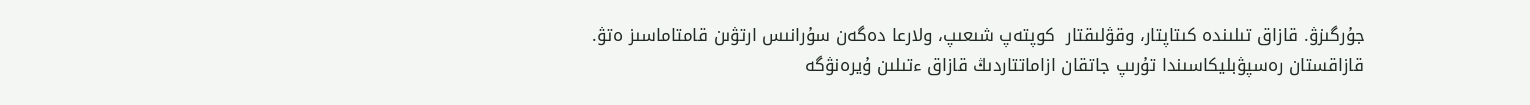جۇرگىزۋ. قازاق تىلىندە كىتاپتار، وقۋلىقتار  كوپتەپ شىعىپ، ولارعا دەگەن سۇرانىس ارتۋىن قامتاماسىز ەتۋ. قازاقستان رەسپۋبليكاسىندا تۇرىپ جاتقان ازاماتتاردىڭ قازاق ءتىلىن ۇيرەنۋگە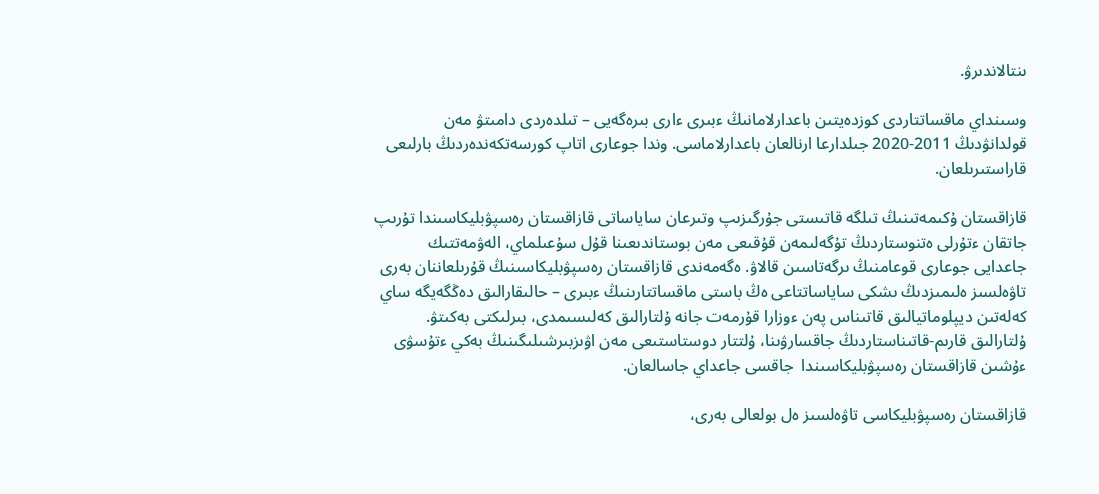ىنتالاندىرۋ.

وسىنداي ماقساتتاردى كوزدەيتىن باعدارلامانىڭ ءبىرى ءارى بىرەگەيى – تىلدەردى دامىتۋ مەن قولدانۋدىڭ 2011-2020 جىلدارعا ارنالعان باعدارلاماسى. وندا جوعارى اتاپ كورسەتكەندەردىڭ بارلىعى قاراستىرىلعان.

قازاقستان ۇكىمەتىنىڭ تىلگە قاتىستى جۇرگىزىپ وتىرعان ساياساتى قازاقستان رەسپۋبليكاسىندا تۇرىپ جاتقان ءتۇرلى ەتنوستاردىڭ تۇگەلىمەن قۇقىعى مەن بوستاندىعىنا قۇل سۇعىلماي، الەۋمەتتىك جاعدايى جوعارى قوعامنىڭ ىرگەتاسىن قالاۋ. ەگەمەندى قازاقستان رەسپۋبليكاسىنىڭ قۇرىلعاننان بەرى تاۋەلسىز ەلىمىزدىڭ ىشكى ساياساتتاعى ەڭ باستى ماقساتتارىنىڭ ءبىرى – حالىقارالىق دەڭگەيگە ساي كەلەتىن ديپلوماتيالىق قاتىناس پەن ءوزارا قۇرمەت جانە ۇلتارالىق كەلىسىمدى، بىرلىكتى بەكىتۋ. ۇلتارالىق قارىم-قاتىناستاردىڭ جاقسارۋىنا، ۇلتتار دوستاستىعى مەن اۋىزبىرشىلىگىنىڭ بەكي ءتۇسۋى ءۇشىن قازاقستان رەسپۋبليكاسىندا  جاقسى جاعداي جاسالعان.

قازاقستان رەسپۋبليكاسى تاۋەلسىز ەل بولعالى بەرى،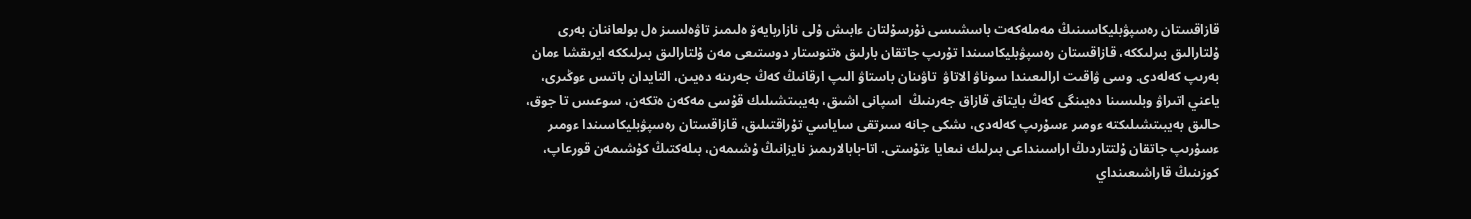قازاقستان رەسپۋبليكاسىنىڭ مەملەكەت باسشىسى نۇرسۇلتان ءابىش ۇلى نازاربايەۆ ەلىمىز تاۋەلسىز ەل بولعاننان بەرى ۇلتارالىق بىرلىككە، قازاقستان رەسپۋبليكاسىندا تۇرىپ جاتقان بارلىق ەتنوستار دوستىعى مەن ۇلتارالىق بىرلىككە ايرىقشا ءمان بەرىپ كەلەدى. وسى ۋاقىت ارالىعىندا سوناۋ الاتاۋ  تاۋىنان باستاۋ الىپ ارقانىڭ كەڭ جەرىنە دەيىن، التايدان باتىس ءوڭىرى، ياعني اتىراۋ وبلىسىنا دەيىنگى كەڭ بايتاق قازاق جەرىنىڭ  اسپانى اشىق، بەيبىتشىلىك قۇسى مەكەن ەتكەن، سوعىس تا جوق،  حالىق بەيبىتشىلىكتە ءومىر ءسۇرىپ كەلەدى، ىشكى جانە سىرتقى ساياسي تۇراقتىلىق، قازاقستان رەسپۋبليكاسىندا ءومىر ءسۇرىپ جاتقان ۇلتتاردىڭ اراسىنداعى بىرلىك نىعايا ءتۇستى. اتا-بابالارىمىز نايزانىڭ ۇشىمەن، بىلەكتىڭ كۇشىمەن قورعاپ، كوزىنىڭ قاراشىعىنداي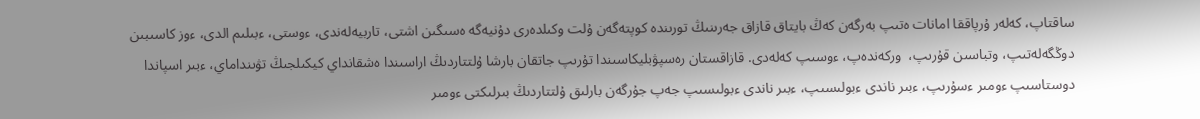ساقتاپ، كەلەر ۇرپاققا امانات ەتىپ بەرگەن كەڭ بايتاق قازاق جەرىنىڭ تورىندە كوپتەگەن ۇلت وكىلدەرى دۇنيەگە ەسىگىن اشتى، تاربيەلەندى، ءوستى، ءبىلىم الدى، ءوز كاسىبىن دوڭگەلەتىپ، وتباسىن قۇرىپ،  وركەندەپ، ءوسىپ كەلەدى. قازاقستان رەسپۋبليكاسىندا تۇرىپ جاتقان بارشا ۇلتتاردىڭ اراسىندا ەشقانداي كيكىلجىڭ تۋىنداماي، ءبىر اسپاندا دوستاسىپ ءومىر ءسۇرىپ، ءبىر ناندى ءبولىسىپ، ءبىر ناندى ءبولىسىپ جەپ جۇرگەن بارلىق ۇلتتاردىڭ بىرلىكتى ءومىر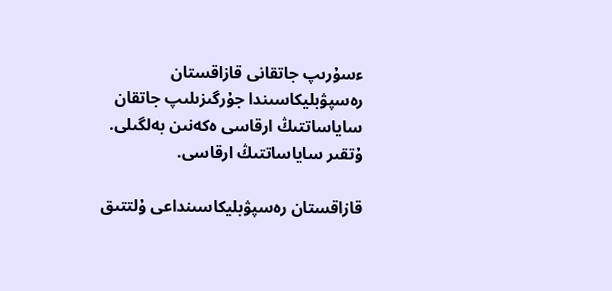ءسۇرىپ جاتقانى قازاقستان رەسپۋبليكاسىندا جۇرگىزىلىپ جاتقان ساياساتتىڭ ارقاسى ەكەنىن بەلگىلى. ۇتقىر ساياساتتىڭ ارقاسى.

قازاقستان رەسپۋبليكاسىنداعى ۇلتتىق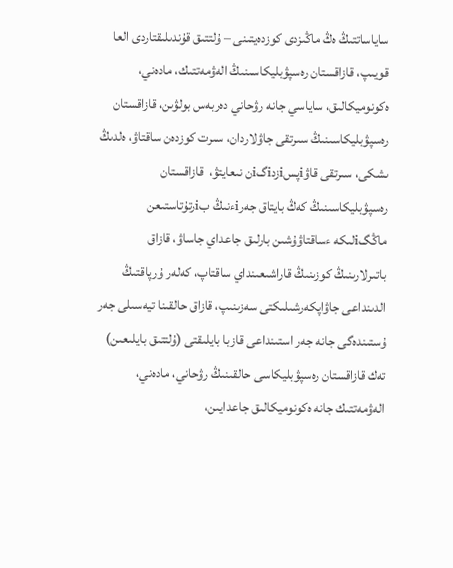ساياساتتىڭ ەڭ ماڭىزدى كوزدەيتىنى – ۇلتتىق قۇندىلىقتاردى العا قويىپ، قازاقستان رەسپۋبليكاسىنىڭ الەۋمەتتىك، مادەني، ەكونوميكالىق، ساياسي جانە رۋحاني دەربەس بولۋىن، قازاقستان رەسپۋبليكاسىنىڭ سىرتقى جاۋلاردان، سىرت كوزدەن ساقتاۋ، ەلدىڭ ىشكى، سىرتقى قاۋiپسiزدiگiن نىعايتۋ،  قازاقستان رەسپۋبليكاسىنىڭ كەڭ بايتاق جەرiءنىڭ بiرتۇتاستىعن ماڭگiلىكە ءساقتاۋۇشىن بارلىق جاعداي جاساۋ، قازاق باتىرلارىنىڭ كوزىنىڭ قاراشىعىنداي ساقتاپ، كەلەر ۇرپاقتىڭ الدىنداعى جاۋاپكەرشىلىكتى سەزىنىپ، قازاق حالقىنا تيەسىلى جەر ۇستىندەگى جانە جەر استىنداعى قازبا بايلىقتى (ۇلتتىق بايلىعىن) تەك قازاقستان رەسپۋبليكاسى حالقىنىڭ رۋحاني، مادەني، الەۋمەتتىك جانە ەكونوميكالىق جاعدايىن،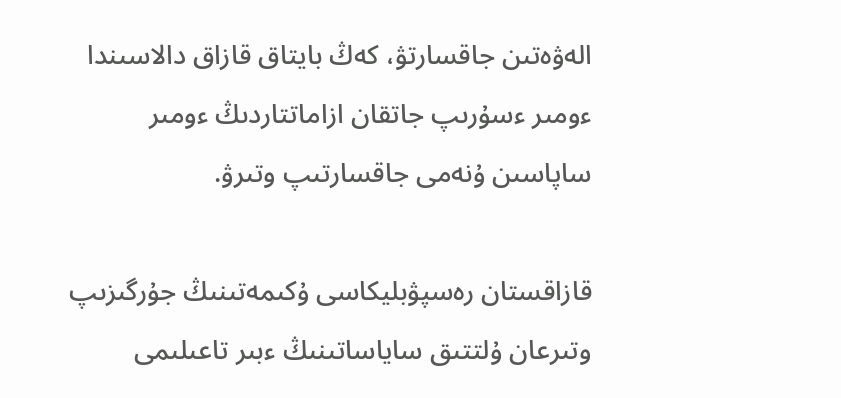الەۋەتىن جاقسارتۋ، كەڭ بايتاق قازاق دالاسىندا ءومىر ءسۇرىپ جاتقان ازاماتتاردىڭ ءومىر ساپاسىن ۇنەمى جاقسارتىپ وتىرۋ.

قازاقستان رەسپۋبليكاسى ۇكىمەتىنىڭ جۇرگىزىپ وتىرعان ۇلتتىق ساياساتىنىڭ ءبىر تاعىلىمى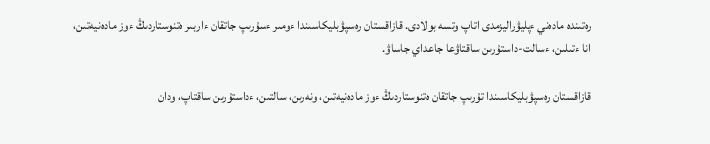رەتىندە مادەني ءپليۋراليزمدى اتاپ وتسە بولادى. قازاقستان رەسپۋبليكاسىندا ءومىر ءسۇرىپ جاتقان ءاربىر ەتنوستاردىڭ ءوز مادەنيەتىن، انا ءتىلىن، ءسالت-داستۇرىن ساقتاۋعا جاعداي جاساۋ.

قازاقستان رەسپۋبليكاسىندا تۇرىپ جاتقان ەتنوستاردىڭ ءوز مادەنيەتىن، ونەرىن، سالتىن، ءداستۇرىن ساقتاپ، ودان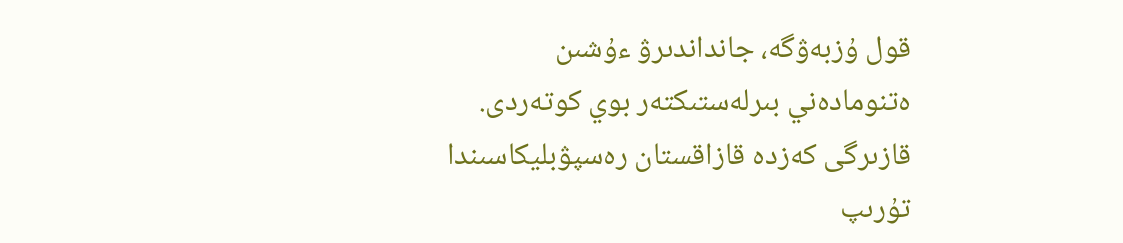قول ۇزبەۋگە، جانداندىرۋ ءۇشىن ەتنومادەني بىرلەستىكتەر بوي كوتەردى. قازىرگى كەزدە قازاقستان رەسپۋبليكاسىندا تۇرىپ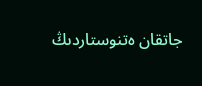جاتقان ەتنوستاردىڭ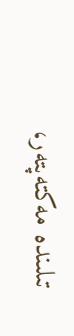تىلىندە مەكتەپتەر،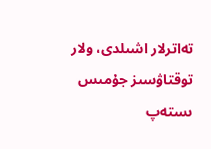تەاترلار اشىلدى، ولار توقتاۋسىز جۇمىس ىستەپ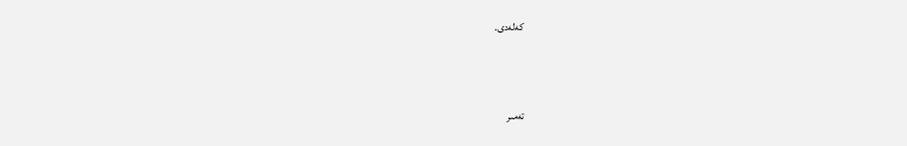كەلەدى.



تەمىر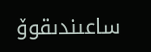ساعىندىقوۆ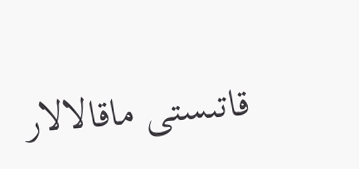قاتىستى ماقالالار